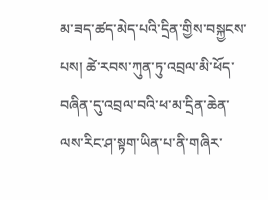མ་ཟད་ཚད་མེད་པའི་དྲིན་གྱིས་བསྐྱངས་པས། ཚེ་རབས་ཀུན་ཏུ་འབྲལ་མི་ཕོད་བཞིན་དུ་འབྲལ་བའི་ཕ་མ་དྲིན་ཆེན་ལས་རིང་ཤ་སྟག་ཡིན་པ་ནི་གཞིར་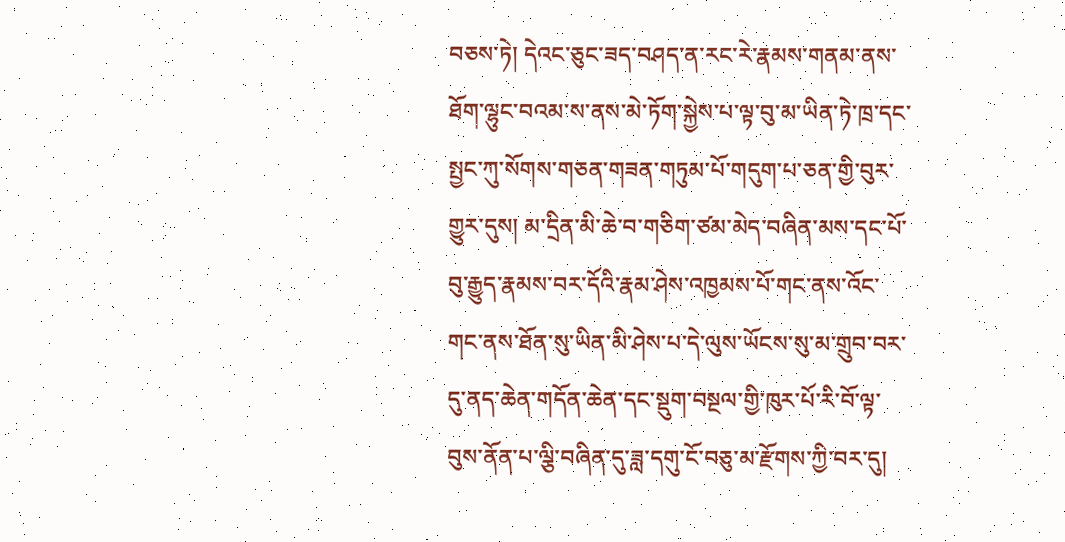བཅས་ཏེ། དེའང་ཅུང་ཟད་བཤད་ན་རང་རེ་རྣམས་གནམ་ནས་ཐོག་ལྷུང་བའམ་ས་ནས་མེ་ཏོག་སྐྱེས་པ་ལྟ་བུ་མ་ཡིན་ཏེ་ཁྲ་དང་སྤྱང་ཀུ་སོགས་གཅན་གཟན་གཏུམ་པོ་གདུག་པ་ཅན་གྱི་བུར་གྱུར་དུས། མ་དྲིན་མི་ཆེ་བ་གཅིག་ཙམ་མེད་བཞིན་མས་དང་པོ་བུ་རྒྱུད་རྣམས་བར་དོའི་རྣམ་ཤེས་འཁྱམས་པོ་གང་ནས་འོང་གང་ནས་ཐོན་སུ་ཡིན་མི་ཤེས་པ་དེ་ལུས་ཡོངས་སུ་མ་གྲུབ་བར་དུ་ནད་ཆེན་གདོན་ཆེན་དང་སྡུག་བསྔལ་གྱི་ཁུར་པོ་རི་བོ་ལྟ་བུས་ནོན་པ་ལྕི་བཞིན་དུ་ཟླ་དགུ་ངོ་བཅུ་མ་རྫོགས་ཀྱི་བར་དུ།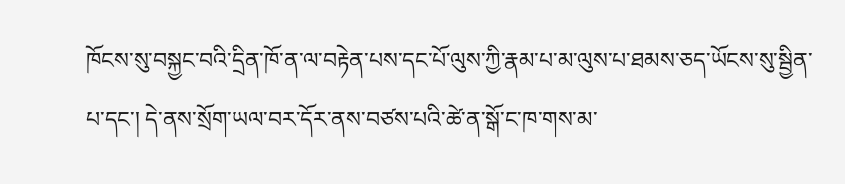ཁོངས་སུ་བསྐྱང་བའི་དྲིན་ཁོ་ན་ལ་བརྟེན་པས་དང་པོ་ལུས་ཀྱི་རྣམ་པ་མ་ལུས་པ་ཐམས་ཅད་ཡོངས་སུ་སྦྱིན་པ་དང་། དེ་ནས་སྲོག་ཡལ་བར་དོར་ནས་བཙས་པའི་ཚེ་ན་སྒོ་ང་ཁ་གས་མ་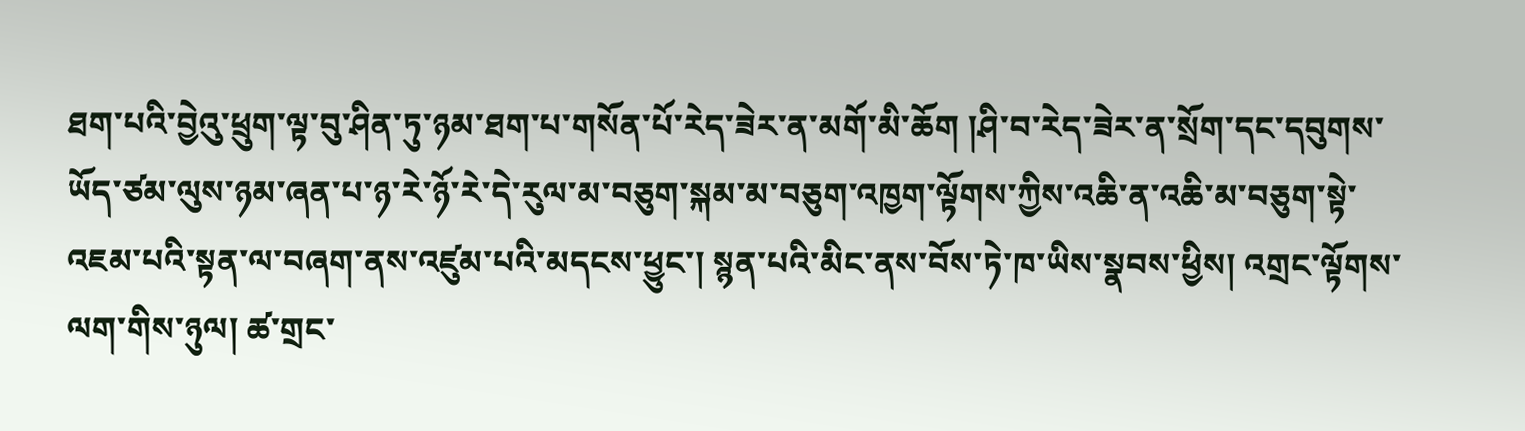ཐག་པའི་བྱེའུ་ཕྲུག་ལྟ་བུ་ཤིན་ཏུ་ཉམ་ཐག་པ་གསོན་པོ་རེད་ཟེར་ན་མགོ་མི་ཆོག །ཤི་བ་རེད་ཟེར་ན་སྲོག་དང་དབུགས་ཡོད་ཙམ་ལུས་ཉམ་ཞན་པ་ཉ་རེ་ཉོ་རེ་དེ་རུལ་མ་བཅུག་སྐམ་མ་བཅུག་འཁྱག་ལྟོགས་ཀྱིས་འཆི་ན་འཆི་མ་བཅུག་སྟེ་འཇམ་པའི་སྟན་ལ་བཞག་ནས་འཛུམ་པའི་མདངས་ཕྱུང་། སྙན་པའི་མིང་ནས་བོས་ཏེ་ཁ་ཡིས་སྣབས་ཕྱིས། འགྲང་ལྟོགས་ལག་གིས་ཉུལ། ཚ་གྲང་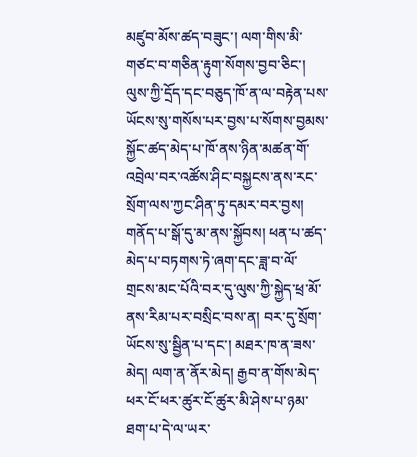མཛུབ་མོས་ཚད་བཟུང་། ལག་གིས་མི་གཙང་བ་གཅིན་རྟུག་སོགས་བྱབ་ཅིང་། ལུས་ཀྱི་དྲོད་དང་བཅུད་ཁོ་ན་ལ་བརྟེན་པས་ཡོངས་སུ་གསོས་པར་བྱས་པ་སོགས་བྱམས་སྐྱོང་ཚད་མེད་པ་ཁོ་ནས་ཉིན་མཚན་གོ་འབྲེལ་བར་འཚོས་ཤིང་བསྐྱངས་ནས་རང་སྲོག་ལས་ཀྱང་ཤིན་ཏུ་དམར་བར་བྱས། གནོད་པ་སྒོ་དུ་མ་ནས་སྐྱོབས། ཕན་པ་ཚད་མེད་པ་བཏགས་ཏེ་ཞག་དང་ཟླ་བ་ལོ་གྲངས་མང་པོའི་བར་དུ་ལུས་ཀྱི་སྐྱེད་ཕྲ་མོ་ནས་རིམ་པར་བསྲིང་བས་ན། བར་དུ་སྲོག་ཡོངས་སུ་སྦྱིན་པ་དང་། མཐར་ཁ་ན་ཟས་མེད། ལག་ན་ནོར་མེད། རྒྱབ་ན་གོས་མེད་ཕར་ངོ་ཕར་ཚུར་ངོ་ཚུར་མི་ཤེས་པ་ཉམ་ཐག་པ་དེ་ལ་ཡར་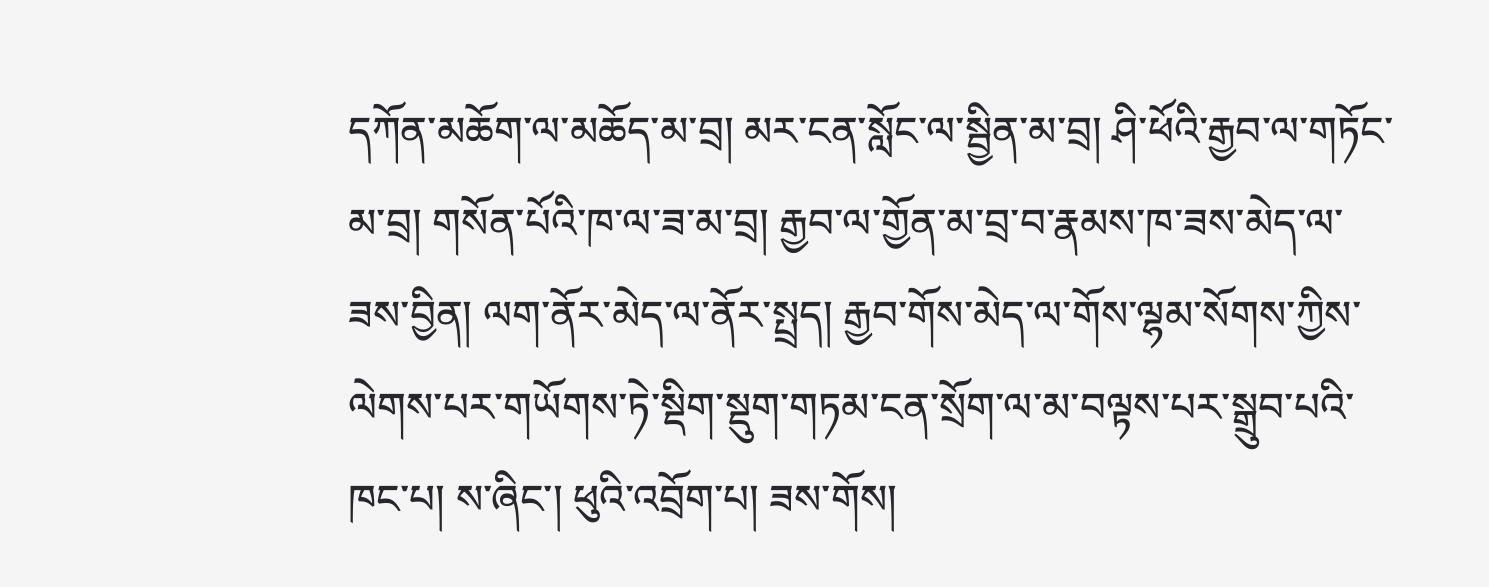དཀོན་མཆོག་ལ་མཆོད་མ་བྲ། མར་ངན་སློང་ལ་སྦྱིན་མ་བྲ། ཤི་ཕོའི་རྒྱབ་ལ་གཏོང་མ་བྲ། གསོན་པོའི་ཁ་ལ་ཟ་མ་བྲ། རྒྱབ་ལ་གྱོན་མ་བྲ་བ་རྣམས་ཁ་ཟས་མེད་ལ་ཟས་བྱིན། ལག་ནོར་མེད་ལ་ནོར་སྤྲད། རྒྱབ་གོས་མེད་ལ་གོས་ལྷམ་སོགས་ཀྱིས་ལེགས་པར་གཡོགས་ཏེ་སྡིག་སྡུག་གཏམ་ངན་སྲོག་ལ་མ་བལྟས་པར་སྒྲུབ་པའི་ཁང་པ། ས་ཞིང་། ཕུའི་འབྲོག་པ། ཟས་གོས།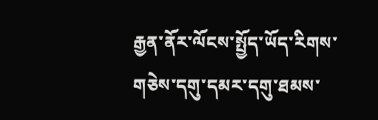རྒྱན་ནོར་ལོངས་སྤྱོད་ཡོད་རིགས་གཅེས་དགུ་དམར་དགུ་ཐམས་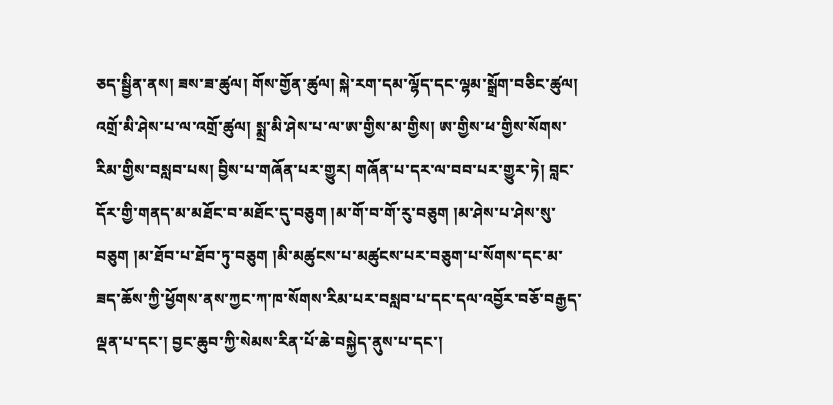ཅད་སྦྱིན་ནས། ཟས་ཟ་ཚུལ། གོས་གྱོན་ཚུལ། སྐེ་རག་དམ་ལྷོད་དང་ལྷམ་སྒྲོག་བཅིང་ཚུལ། འགྲོ་མི་ཤེས་པ་ལ་འགྲོ་ཚུལ། སྨྲ་མི་ཤེས་པ་ལ་ཨ་གྱིས་མ་གྱིས། ཨ་གྱིས་ཕ་གྱིས་སོགས་རིམ་གྱིས་བསླབ་པས། བྱིས་པ་གཞོན་པར་གྱུར། གཞོན་པ་དར་ལ་བབ་པར་གྱུར་ཏེ། བླང་དོར་གྱི་གནད་མ་མཐོང་བ་མཐོང་དུ་བཅུག །མ་གོ་བ་གོ་རུ་བཅུག །མ་ཤེས་པ་ཤེས་སུ་བཅུག །མ་ཐོབ་པ་ཐོབ་ཏུ་བཅུག །མི་མཚུངས་པ་མཚུངས་པར་བཅུག་པ་སོགས་དང་མ་ཟད་ཆོས་ཀྱི་ཕྱོགས་ནས་ཀྱང་ཀ་ཁ་སོགས་རིམ་པར་བསླབ་པ་དང་དལ་འབྱོར་བཅོ་བརྒྱད་ལྡན་པ་དང་། བྱང་ཆུབ་ཀྱི་སེམས་རིན་པོ་ཆེ་བསྐྱེད་ནུས་པ་དང་།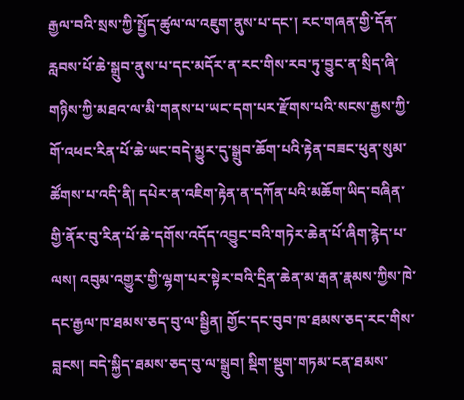རྒྱལ་བའི་སྲས་ཀྱི་སྤྱོད་ཚུལ་ལ་འཇུག་ནུས་པ་དང་། རང་གཞན་གྱི་དོན་རླབས་པོ་ཆེ་སྒྲུབ་ནུས་པ་དང་མདོར་ན་རང་གིས་རབ་ཏུ་བྱུང་ན་སྲིད་ཞི་གཉིས་ཀྱི་མཐའ་ལ་མི་གནས་པ་ཡང་དག་པར་རྫོགས་པའི་སངས་རྒྱས་ཀྱི་གོ་འཕང་རིན་པོ་ཆེ་ཡང་བདེ་མྱུར་དུ་སྒྲུབ་ཆོག་པའི་རྟེན་བཟང་ཕུན་སུམ་ཚོགས་པ་འདི་ནི། དཔེར་ན་འཇིག་རྟེན་ན་དཀོན་པའི་མཆོག་ཡིད་བཞིན་གྱི་ནོར་བུ་རིན་པོ་ཆེ་དགོས་འདོད་འབྱུང་བའི་གཏེར་ཆེན་པོ་ཞིག་རྙེད་པ་ལས། འབུམ་འགྱུར་གྱི་ལྷག་པར་སྟེར་བའི་དྲིན་ཆེན་མ་རྒན་རྣམས་ཀྱིས་ཁེ་དང་རྒྱལ་ཁ་ཐམས་ཅད་བུ་ལ་སྦྱིན། གྱོང་དང་བུབ་ཁ་ཐམས་ཅད་རང་གིས་བླངས། བདེ་སྐྱིད་ཐམས་ཅད་བུ་ལ་སྒྲུབ། སྡིག་སྡུག་གཏམ་ངན་ཐམས་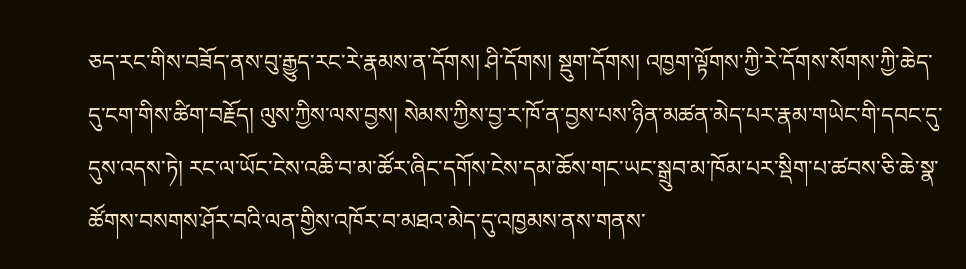ཅད་རང་གིས་བཟོད་ནས་བུ་རྒྱུད་རང་རེ་རྣམས་ན་དོགས། ཤི་དོགས། སྡུག་དོགས། འཁྱག་ལྟོགས་ཀྱི་རེ་དོགས་སོགས་ཀྱི་ཆེད་དུ་ངག་གིས་ཚིག་བརྗོད། ལུས་ཀྱིས་ལས་བྱས། སེམས་ཀྱིས་བྱ་ར་ཁོ་ན་བྱས་པས་ཉིན་མཚན་མེད་པར་རྣམ་གཡེང་གི་དབང་དུ་དུས་འདས་ཏེ། རང་ལ་ཡོང་ངེས་འཆི་བ་མ་ཚོར་ཞིང་དགོས་ངེས་དམ་ཆོས་གང་ཡང་སྒྲུབ་མ་ཁོམ་པར་སྡིག་པ་ཚབས་ཅི་ཆེ་སྣ་ཚོགས་བསགས་ཤོར་བའི་ལན་གྱིས་འཁོར་བ་མཐའ་མེད་དུ་འཁྱམས་ནས་གནས་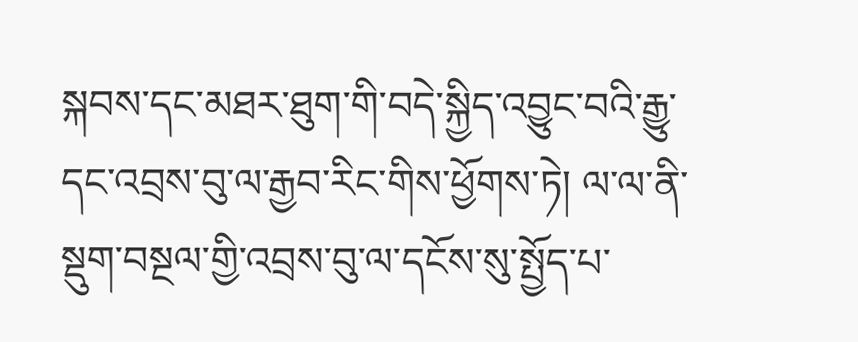སྐབས་དང་མཐར་ཐུག་གི་བདེ་སྐྱིད་འབྱུང་བའི་རྒྱུ་དང་འབྲས་བུ་ལ་རྒྱབ་རིང་གིས་ཕྱོགས་ཏེ། ལ་ལ་ནི་སྡུག་བསྔལ་གྱི་འབྲས་བུ་ལ་དངོས་སུ་སྤྱོད་པ་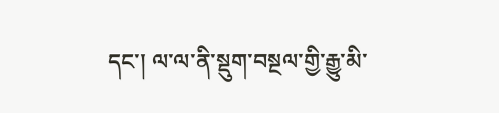དང་། ལ་ལ་ནི་སྡུག་བསྔལ་གྱི་རྒྱུ་མི་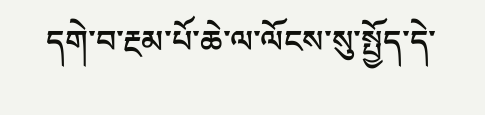དགེ་བ་རྔམ་པོ་ཆེ་ལ་ལོངས་སུ་སྤྱོད་དེ་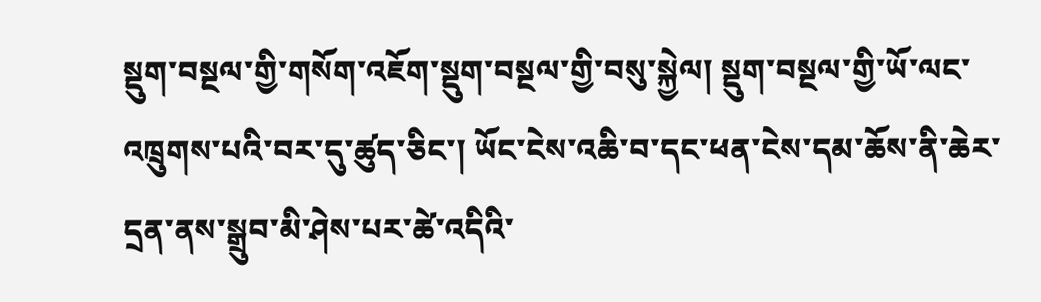སྡུག་བསྔལ་གྱི་གསོག་འཇོག་སྡུག་བསྔལ་གྱི་བསུ་སྐྱེལ། སྡུག་བསྔལ་གྱི་ཡོ་ལང་འཁྲུགས་པའི་བར་དུ་ཚུད་ཅིང་། ཡོང་ངེས་འཆི་བ་དང་ཕན་ངེས་དམ་ཆོས་ནི་ཆེར་དྲན་ནས་སྒྲུབ་མི་ཤེས་པར་ཚེ་འདིའི་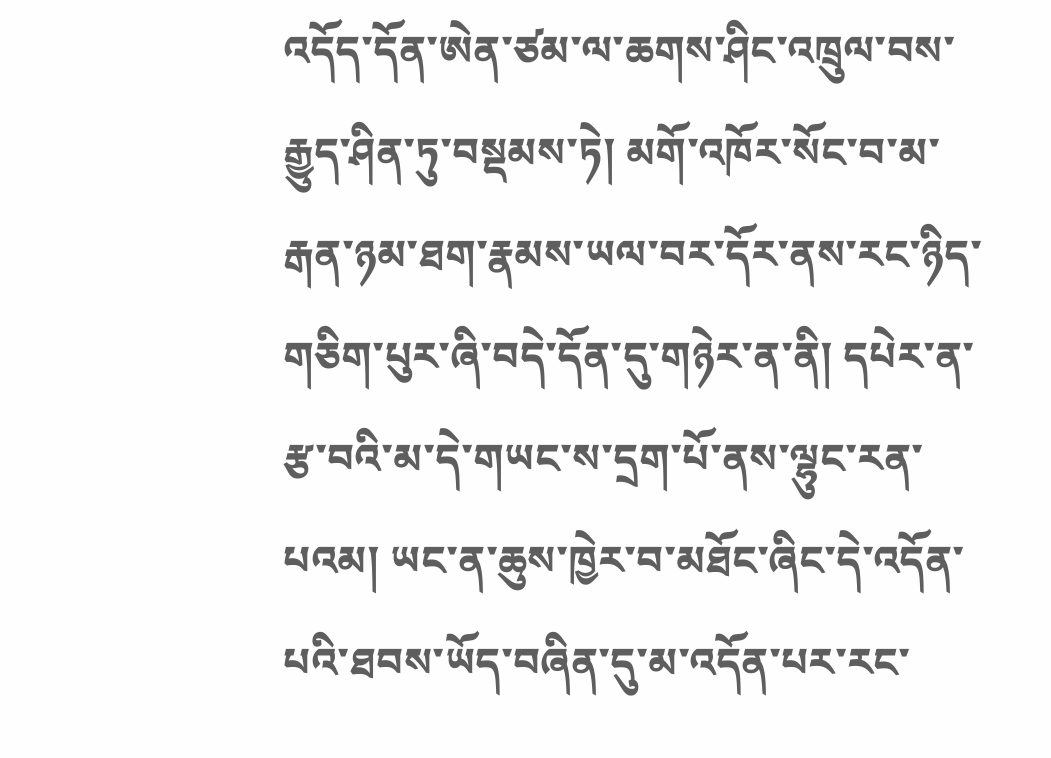འདོད་དོན་ཨེན་ཙམ་ལ་ཆགས་ཤིང་འཁྲུལ་བས་རྒྱུད་ཤིན་ཏུ་བསྡམས་ཏེ། མགོ་འཁོར་སོང་བ་མ་རྒན་ཉམ་ཐག་རྣམས་ཡལ་བར་དོར་ནས་རང་ཉིད་གཅིག་པུར་ཞི་བདེ་དོན་དུ་གཉེར་ན་ནི། དཔེར་ན་རྩ་བའི་མ་དེ་གཡང་ས་དྲག་པོ་ནས་ལྷུང་རན་པའམ། ཡང་ན་ཆུས་ཁྱེར་བ་མཐོང་ཞིང་དེ་འདོན་པའི་ཐབས་ཡོད་བཞིན་དུ་མ་འདོན་པར་རང་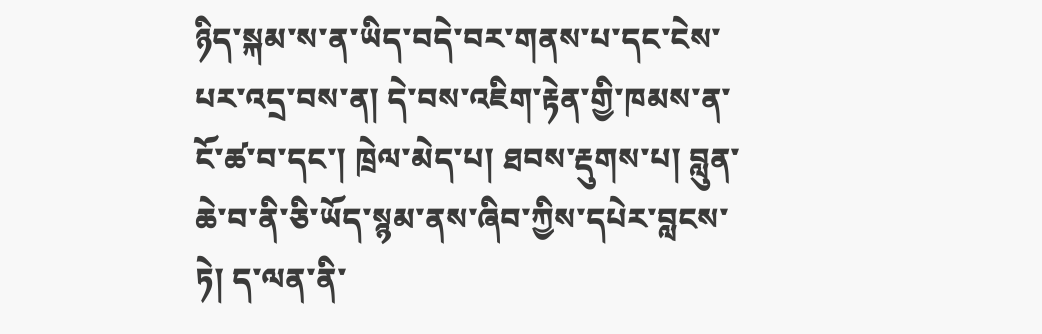ཉིད་སྐམ་ས་ན་ཡིད་བདེ་བར་གནས་པ་དང་ངེས་པར་འདྲ་བས་ན། དེ་བས་འཇིག་རྟེན་གྱི་ཁམས་ན་ངོ་ཚ་བ་དང་། ཁྲེལ་མེད་པ། ཐབས་རྡུགས་པ། བླུན་ཆེ་བ་ནི་ཅི་ཡོད་སྙམ་ནས་ཞིབ་ཀྱིས་དཔེར་བླངས་ཏེ། ད་ལན་ནི་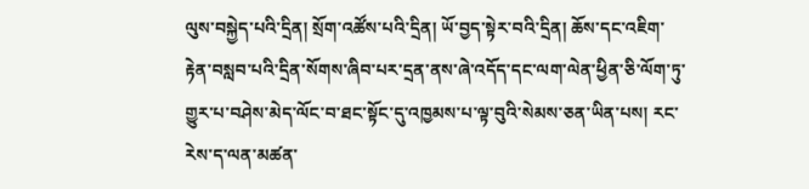ལུས་བསྐྱེད་པའི་དྲིན། སྲོག་འཚོས་པའི་དྲིན། ཡོ་བྱད་སྟེར་བའི་དྲིན། ཆོས་དང་འཇིག་རྟེན་བསླབ་པའི་དྲིན་སོགས་ཞིབ་པར་དྲན་ནས་ཞེ་འདོད་དང་ལག་ལེན་ཕྱིན་ཅི་ལོག་ཏུ་གྱུར་པ་བཤེས་མེད་ལོང་བ་ཐང་སྟོང་དུ་འཁྱམས་པ་ལྟ་བུའི་སེམས་ཅན་ཡིན་པས། རང་རེས་ད་ལན་མཚན་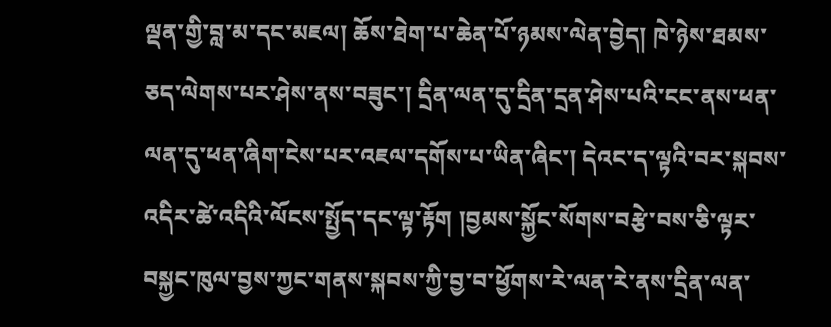ལྡན་གྱི་བླ་མ་དང་མཇལ། ཆོས་ཐེག་པ་ཆེན་པོ་ཉམས་ལེན་བྱེད། ཁེ་ཉེས་ཐམས་ཅད་ལེགས་པར་ཤེས་ནས་བཟུང་། དྲིན་ལན་དུ་དྲིན་དྲན་ཤེས་པའི་ངང་ནས་ཕན་ལན་དུ་ཕན་ཞིག་ངེས་པར་འཇལ་དགོས་པ་ཡིན་ཞིང་། དེའང་ད་ལྟའི་བར་སྐབས་འདིར་ཚེ་འདིའི་ལོངས་སྤྱོད་དང་ལྟ་རྟོག །བྱམས་སྐྱོང་སོགས་བརྩེ་བས་ཅི་ལྟར་བསྐྱང་ཁུལ་བྱས་ཀྱང་གནས་སྐབས་ཀྱི་བྱ་བ་ཕྱོགས་རེ་ལན་རེ་ནས་དྲིན་ལན་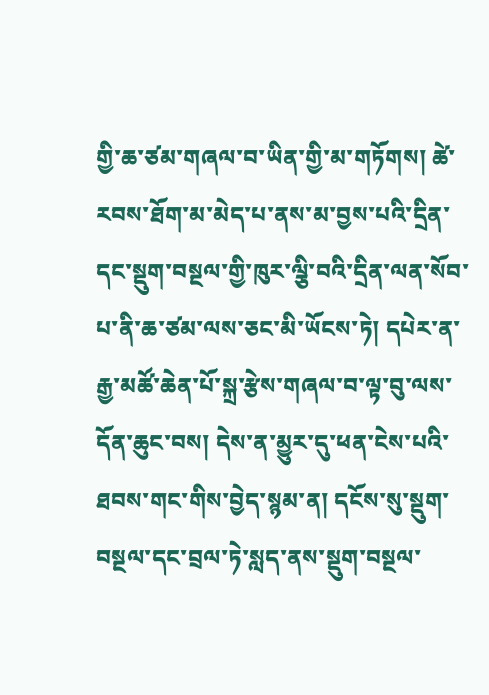གྱི་ཆ་ཙམ་གཞལ་བ་ཡིན་གྱི་མ་གཏོགས། ཚེ་རབས་ཐོག་མ་མེད་པ་ནས་མ་བྱས་པའི་དྲིན་དང་སྡུག་བསྔལ་གྱི་ཁུར་ལྕི་བའི་དྲིན་ལན་སོབ་པ་ནི་ཆ་ཙམ་ལས་ཅང་མི་ཡོངས་ཏེ། དཔེར་ན་རྒྱ་མཚོ་ཆེན་པོ་སྐྲ་རྩེས་གཞལ་བ་ལྟ་བུ་ལས་དོན་ཆུང་བས། དེས་ན་མྱུར་དུ་ཕན་ངེས་པའི་ཐབས་གང་གིས་བྱེད་སྙམ་ན། དངོས་སུ་སྡུག་བསྔལ་དང་བྲལ་ཏེ་སླད་ནས་སྡུག་བསྔལ་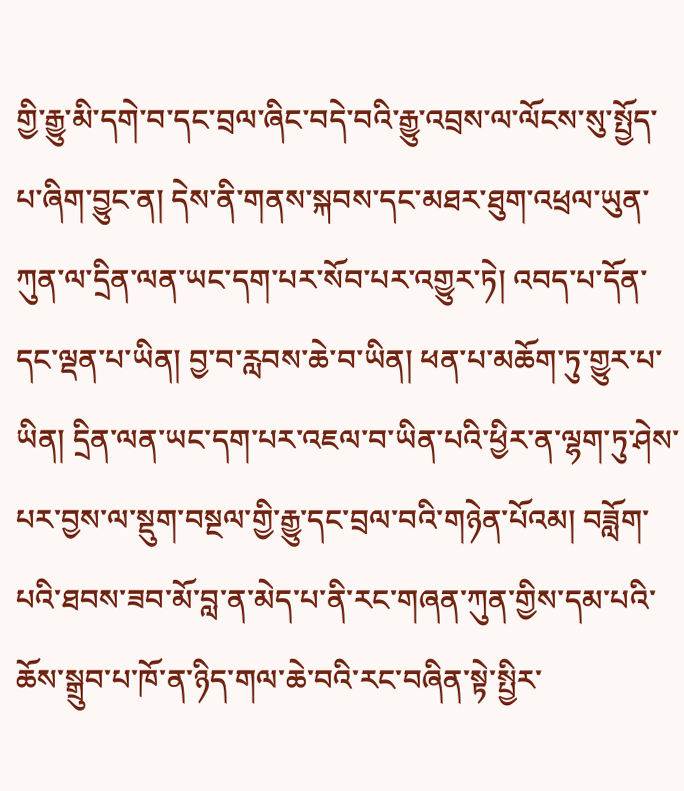གྱི་རྒྱུ་མི་དགེ་བ་དང་བྲལ་ཞིང་བདེ་བའི་རྒྱུ་འབྲས་ལ་ལོངས་སུ་སྤྱོད་པ་ཞིག་བྱུང་ན། དེས་ནི་གནས་སྐབས་དང་མཐར་ཐུག་འཕྲལ་ཡུན་ཀུན་ལ་དྲིན་ལན་ཡང་དག་པར་སོབ་པར་འགྱུར་ཏེ། འབད་པ་དོན་དང་ལྡན་པ་ཡིན། བྱ་བ་རླབས་ཆེ་བ་ཡིན། ཕན་པ་མཆོག་ཏུ་གྱུར་པ་ཡིན། དྲིན་ལན་ཡང་དག་པར་འཇལ་བ་ཡིན་པའི་ཕྱིར་ན་ལྷག་ཏུ་ཤེས་པར་བྱས་ལ་སྡུག་བསྔལ་གྱི་རྒྱུ་དང་བྲལ་བའི་གཉེན་པོའམ། བཟློག་པའི་ཐབས་ཟབ་མོ་བླ་ན་མེད་པ་ནི་རང་གཞན་ཀུན་གྱིས་དམ་པའི་ཆོས་སྒྲུབ་པ་ཁོ་ན་ཉིད་གལ་ཆེ་བའི་རང་བཞིན་སྟེ་སྤྱིར་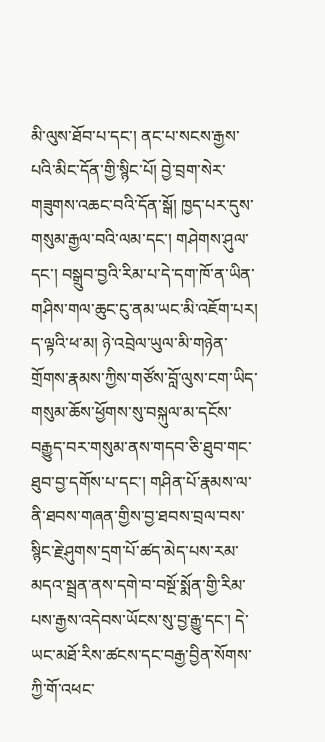མི་ལུས་ཐོབ་པ་དང་། ནང་པ་སངས་རྒྱས་པའི་མིང་དོན་གྱི་སྙིང་པོ། བྱེ་བྲག་སེར་གཟུགས་འཆང་བའི་དོན་སྒོ། ཁྱད་པར་དུས་གསུམ་རྒྱལ་བའི་ལམ་དང་། གཤེགས་ཤུལ་དང་། བསྒྲུབ་བྱའི་རིམ་པ་དེ་དག་ཁོ་ན་ཡིན་གཤིས་གལ་ཆུང་ངུ་ནམ་ཡང་མི་འཇོག་པར། ད་ལྟའི་ཕ་མ། ཉེ་འབྲེལ་ཡུལ་མི་གཉེན་གྲོགས་རྣམས་ཀྱིས་གཙོས་བློ་ལུས་ངག་ཡིད་གསུམ་ཆོས་ཕྱོགས་སུ་བསྐུལ་མ་དངོས་བརྒྱུད་བར་གསུམ་ནས་གདབ་ཅི་ཐུབ་གང་ཐུབ་བྱ་དགོས་པ་དང་། གཤིན་པོ་རྣམས་ལ་ནི་ཐབས་གཞན་གྱིས་བྱ་ཐབས་བྲལ་བས་སྙིང་རྗེ་ཤུགས་དྲག་པོ་ཚད་མེད་པས་རམ་མདའ་སྦྲན་ནས་དགེ་བ་བསྔོ་སྨོན་གྱི་རིམ་པས་རྒྱས་འདེབས་ཡོངས་སུ་བྱ་རྒྱུ་དང་། དེ་ཡང་མཐོ་རིས་ཚངས་དང་བརྒྱ་བྱིན་སོགས་ཀྱི་གོ་འཕང་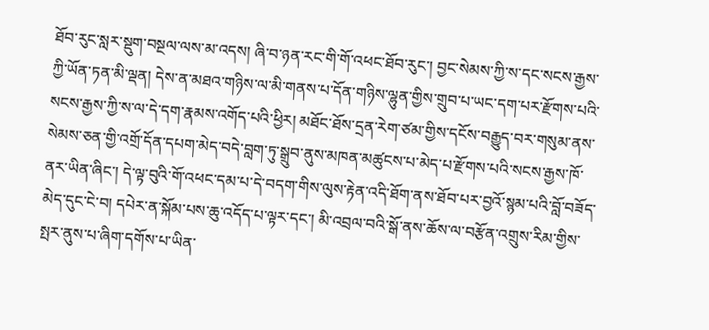ཐོབ་རུང་སླར་སྡུག་བསྔལ་ལས་མ་འདས། ཞི་བ་ཉན་རང་གི་གོ་འཕང་ཐོབ་རུང་། བྱང་སེམས་ཀྱི་ས་དང་སངས་རྒྱས་ཀྱི་ཡོན་ཏན་མི་ལྡན། དེས་ན་མཐའ་གཉིས་ལ་མི་གནས་པ་དོན་གཉིས་ལྷུན་གྱིས་གྲུབ་པ་ཡང་དག་པར་རྫོགས་པའི་སངས་རྒྱས་ཀྱི་ས་ལ་དེ་དག་རྣམས་འགོད་པའི་ཕྱིར། མཐོང་ཐོས་དྲན་རེག་ཙམ་གྱིས་དངོས་བརྒྱུད་བར་གསུམ་ནས་སེམས་ཅན་གྱི་འགྲོ་དོན་དཔག་མེད་བདེ་བླག་ཏུ་སྒྲུབ་ནུས་མཁན་མཚུངས་པ་མེད་པ་རྫོགས་པའི་སངས་རྒྱས་ཁོ་ནར་ཡིན་ཞིང་། དེ་ལྟ་བུའི་གོ་འཕང་དམ་པ་དེ་བདག་གིས་ལུས་རྟེན་འདི་ཐོག་ནས་ཐོབ་པར་བྱའོ་སྙམ་པའི་བློ་བཟོད་མེད་དུང་ངེ་བ། དཔེར་ན་སྐོམ་པས་ཆུ་འདོད་པ་ལྟར་དང་། མི་འབྲལ་བའི་སྒོ་ནས་ཆོས་ལ་བརྩོན་འགྲུས་རིམ་གྱིས་སྤར་ནུས་པ་ཞིག་དགོས་པ་ཡིན་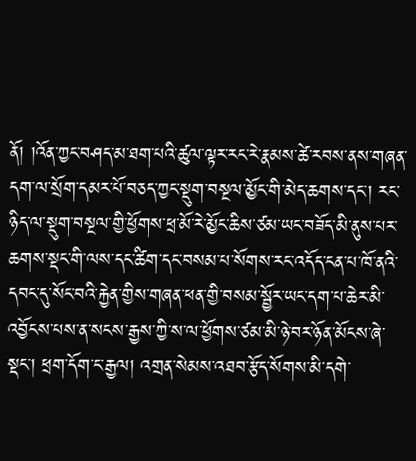ནོ། །འོན་ཀྱང་བཤད་མ་ཐག་པའི་ཚུལ་ལྟར་རང་རེ་རྣམས་ཚེ་རབས་ནས་གཞན་དག་ལ་སྲོག་དམར་པོ་བཅད་ཀྱང་སྡུག་བསྔལ་མྱོང་གི་མེད་ཆགས་དང་། རང་ཉིད་ལ་སྡུག་བསྔལ་གྱི་ཕྱོགས་ཕྲ་མོ་རེ་མྱོང་ཆིས་ཙམ་ཡང་བཟོད་མི་ནུས་པར་ཆགས་སྡང་གི་ལས་དང་ཚིག་དང་བསམ་པ་སོགས་རང་འདོད་ངན་པ་ཁོ་ནའི་དབང་དུ་སོང་བའི་རྐྱེན་གྱིས་གཞན་ཕན་གྱི་བསམ་སྦྱོར་ཡང་དག་པ་ཆེར་མི་འབྱོངས་པས་ན་སངས་རྒྱས་ཀྱི་ས་ལ་ཕྱོགས་ཙམ་མི་ཉེ་བར་ཉོན་མོངས་ཞེ་སྡང་། ཕྲག་དོག་ང་རྒྱལ། འགྲན་སེམས་འཐབ་རྩོད་སོགས་མི་དགེ་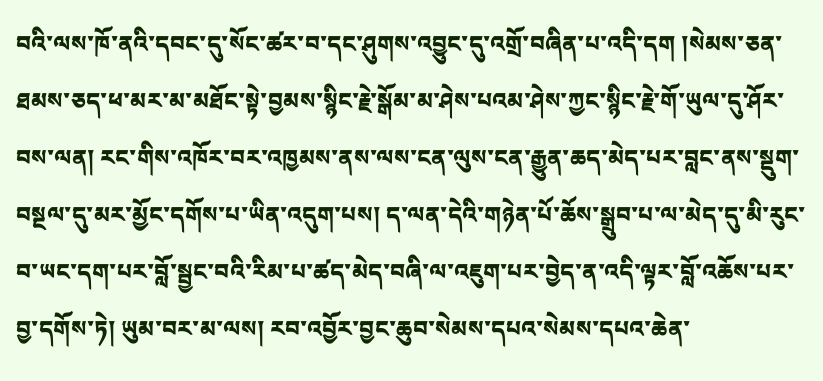བའི་ལས་ཁོ་ནའི་དབང་དུ་སོང་ཚར་བ་དང་ཤུགས་འབྱུང་དུ་འགྲོ་བཞིན་པ་འདི་དག །སེམས་ཅན་ཐམས་ཅད་ཕ་མར་མ་མཐོང་སྟེ་བྱམས་སྙིང་རྗེ་སྒོམ་མ་ཤེས་པའམ་ཤེས་ཀྱང་སྙིང་རྗེ་གོ་ཡུལ་དུ་ཤོར་བས་ལན། རང་གིས་འཁོར་བར་འཁྱམས་ནས་ལས་ངན་ལུས་ངན་རྒྱུན་ཆད་མེད་པར་བླང་ནས་སྡུག་བསྔལ་དུ་མར་མྱོང་དགོས་པ་ཡིན་འདུག་པས། ད་ལན་དེའི་གཉེན་པོ་ཆོས་སྒྲུབ་པ་ལ་མེད་དུ་མི་རུང་བ་ཡང་དག་པར་བློ་སྦྱང་བའི་རིམ་པ་ཚད་མེད་བཞི་ལ་འཇུག་པར་བྱེད་ན་འདི་ལྟར་བློ་འཆོས་པར་བྱ་དགོས་ཏེ། ཡུམ་བར་མ་ལས། རབ་འབྱོར་བྱང་ཆུབ་སེམས་དཔའ་སེམས་དཔའ་ཆེན་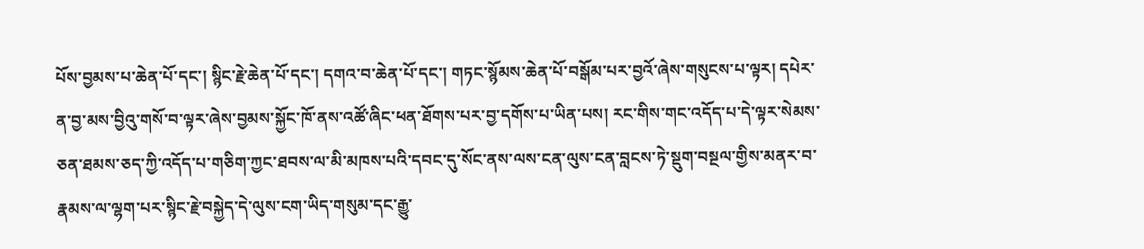པོས་བྱམས་པ་ཆེན་པོ་དང་། སྙིང་རྗེ་ཆེན་པོ་དང་། དགའ་བ་ཆེན་པོ་དང་། གཏང་སྙོམས་ཆེན་པོ་བསྒོམ་པར་བྱའོ་ཞེས་གསུངས་པ་ལྟར། དཔེར་ན་བྱ་མས་བྱིའུ་གསོ་བ་ལྟར་ཞེས་བྱམས་སྐྱོང་ཁོ་ནས་འཚོ་ཞིང་ཕན་ཐོགས་པར་བྱ་དགོས་པ་ཡིན་པས། རང་གིས་གང་འདོད་པ་དེ་ལྟར་སེམས་ཅན་ཐམས་ཅད་ཀྱི་འདོད་པ་གཅིག་ཀྱང་ཐབས་ལ་མི་མཁས་པའི་དབང་དུ་སོང་ནས་ལས་ངན་ལུས་ངན་བླངས་ཏེ་སྡུག་བསྔལ་གྱིས་མནར་བ་རྣམས་ལ་ལྷག་པར་སྙིང་རྗེ་བསྐྱེད་དེ་ལུས་ངག་ཡིད་གསུམ་དང་རྒྱུ་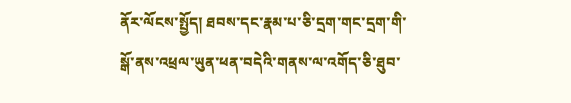ནོར་ལོངས་སྤྱོད། ཐབས་དང་རྣམ་པ་ཅི་དྲག་གང་དྲག་གི་སྒོ་ནས་འཕྲལ་ཡུན་ཕན་བདེའི་གནས་ལ་འགོད་ཅི་ཐུབ་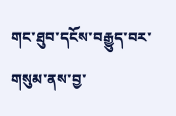གང་ཐུབ་དངོས་བརྒྱུད་བར་གསུམ་ནས་བྱ་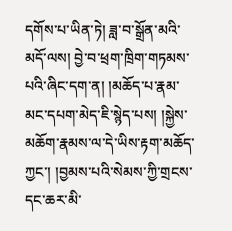དགོས་པ་ཡིན་ཏེ། ཟླ་བ་སྒྲོན་མའི་མདོ་ལས། བྱེ་བ་ཕྲག་ཁྲིག་གཏམས་པའི་ཞིང་དག་ན། །མཆོད་པ་རྣམ་མང་དཔག་མེད་ཇི་སྙེད་པས། །སྐྱེས་མཆོག་རྣམས་ལ་དེ་ཡིས་རྟག་མཆོད་ཀྱང་། །བྱམས་པའི་སེམས་ཀྱི་གྲངས་དང་ཆར་མི་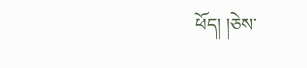ཕོད། །ཅེས་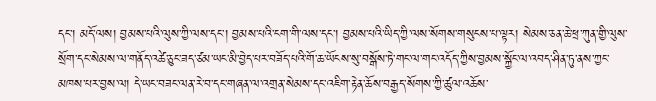དང་། མདོ་ལས། བྱམས་པའི་ལུས་ཀྱི་ལས་དང་། བྱམས་པའི་ངག་གི་ལས་དང་། བྱམས་པའི་ཡིད་ཀྱི་ལས་སོགས་གསུངས་པ་ལྟར། སེམས་ཅན་ཆེ་ཕྲ་ཀུན་གྱི་ལུས་སྲོག་དང་སེམས་ལ་གནོད་འཚེ་ཅུང་ཟད་ཙམ་ཡང་མི་བྱེད་པར་བཟོད་པའི་གོ་ཆ་ཡོངས་སུ་བསྒོས་ཏེ་གང་ལ་གང་འདོད་ཀྱིས་བྱམས་སྐྱོང་ལ་འབད་ཤིན་ཏུ་ནས་ཀྱང་མཁས་པར་བྱས་ལ། དེ་ཡང་བཟང་ལན་རེ་བ་དང་གཞན་ལ་འགྲན་སེམས་དང་འཇིག་རྟེན་ཆོས་བརྒྱད་སོགས་ཀྱི་ཚུལ་འཆོས་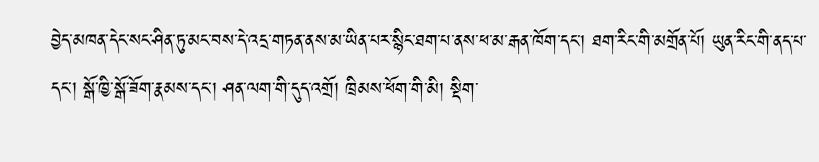བྱེད་མཁན་དེང་སང་ཤིན་ཏུ་མང་བས་དེ་འདྲ་གཏན་ནས་མ་ཡིན་པར་སྙིང་ཐག་པ་ནས་ཕ་མ་རྒན་ཁོག་དང་། ཐག་རིང་གི་མགྲོན་པོ། ཡུན་རིང་གི་ནད་པ་དང་། སྒོ་ཁྱི་སྒོ་ཟོག་རྣམས་དང་། ཤན་ལག་གི་དུད་འགྲོ། ཁྲིམས་ཕོག་གི་མི། སྡིག་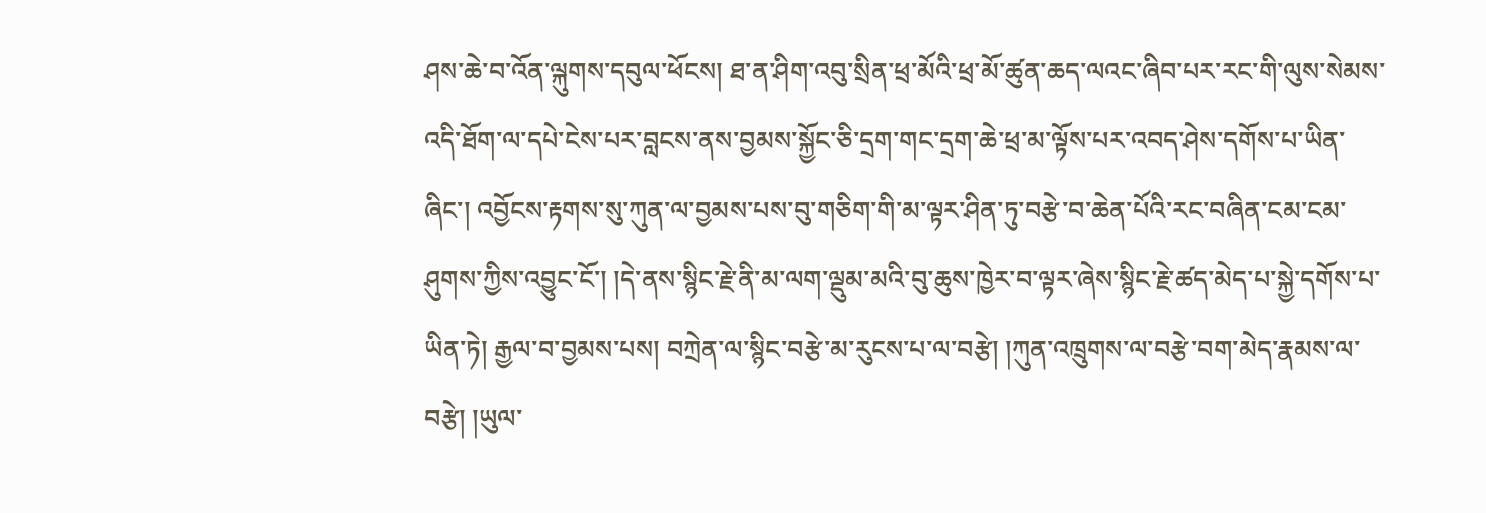ཤས་ཆེ་བ་འོན་ལྐུགས་དབུལ་ཕོངས། ཐ་ན་ཤིག་འབུ་སྲིན་ཕྲ་མོའི་ཕྲ་མོ་ཚུན་ཆད་ལའང་ཞིབ་པར་རང་གི་ལུས་སེམས་འདི་ཐོག་ལ་དཔེ་ངེས་པར་བླངས་ནས་བྱམས་སྐྱོང་ཅི་དྲག་གང་དྲག་ཆེ་ཕྲ་མ་ལྟོས་པར་འབད་ཤེས་དགོས་པ་ཡིན་ཞིང་། འབྱོངས་རྟགས་སུ་ཀུན་ལ་བྱམས་པས་བུ་གཅིག་གི་མ་ལྟར་ཤིན་ཏུ་བརྩེ་བ་ཆེན་པོའི་རང་བཞིན་ངམ་ངམ་ཤུགས་ཀྱིས་འབྱུང་ངོ་། །དེ་ནས་སྙིང་རྗེ་ནི་མ་ལག་ལྡུམ་མའི་བུ་ཆུས་ཁྱེར་བ་ལྟར་ཞེས་སྙིང་རྗེ་ཚད་མེད་པ་སྐྱེ་དགོས་པ་ཡིན་ཏེ། རྒྱལ་བ་བྱམས་པས། བཀྲེན་ལ་སྙིང་བརྩེ་མ་རུངས་པ་ལ་བརྩེ། །ཀུན་འཁྲུགས་ལ་བརྩེ་བག་མེད་རྣམས་ལ་བརྩེ། །ཡུལ་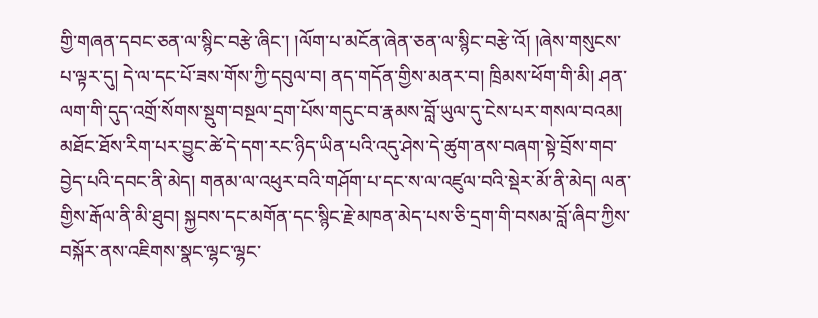གྱི་གཞན་དབང་ཅན་ལ་སྙིང་བརྩེ་ཞིང་། །ལོག་པ་མངོན་ཞེན་ཅན་ལ་སྙིང་བརྩེ་འོ། །ཞེས་གསུངས་པ་ལྟར་དུ། དེ་ལ་དང་པོ་ཟས་གོས་ཀྱི་དབུལ་བ། ནད་གདོན་གྱིས་མནར་བ། ཁྲིམས་ཕོག་གི་མི། ཤན་ལག་གི་དུད་འགྲོ་སོགས་སྡུག་བསྔལ་དྲག་པོས་གདུང་བ་རྣམས་བློ་ཡུལ་དུ་ངེས་པར་གསལ་བའམ། མཐོང་ཐོས་རིག་པར་བྱུང་ཚེ་དེ་དག་རང་ཉིད་ཡིན་པའི་འདུ་ཤེས་དེ་ཚུག་ནས་བཞག་སྟེ་བྲོས་གབ་བྱེད་པའི་དབང་ནི་མེད། གནམ་ལ་འཕུར་བའི་གཤོག་པ་དང་ས་ལ་འཛུལ་བའི་སྡེར་མོ་ནི་མེད། ལན་གྱིས་རྒོལ་ནི་མི་ཐུབ། སྐྱབས་དང་མགོན་དང་སྙིང་རྗེ་མཁན་མེད་པས་ཅི་དྲག་གི་བསམ་བློ་ཞིབ་ཀྱིས་བསྐོར་ནས་འཇིགས་སྣང་ལྷང་ལྷང་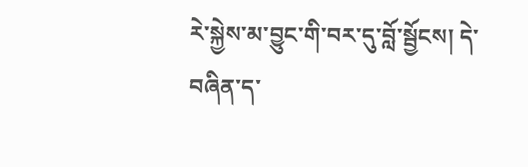རེ་སྐྱེས་མ་བྱུང་གི་བར་དུ་བློ་སྦྱོངས། དེ་བཞིན་ད་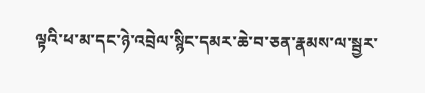ལྟའི་ཕ་མ་དང་ཉེ་འབྲེལ་སྙིང་དམར་ཆེ་བ་ཅན་རྣམས་ལ་སྦྱར་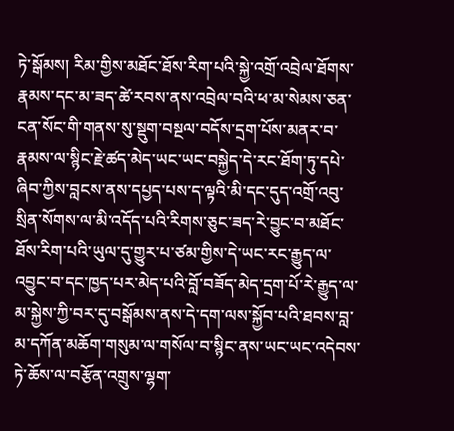ཏེ་སྒོམས། རིམ་གྱིས་མཐོང་ཐོས་རིག་པའི་སྐྱེ་འགྲོ་འབྲེལ་ཐོགས་རྣམས་དང་མ་ཟད་ཚེ་རབས་ནས་འབྲེལ་བའི་ཕ་མ་སེམས་ཅན་ངན་སོང་གི་གནས་སུ་སྡུག་བསྔལ་བདོས་དྲག་པོས་མནར་བ་རྣམས་ལ་སྙིང་རྗེ་ཚད་མེད་ཡང་ཡང་བསྐྱེད་དེ་རང་ཐོག་ཏུ་དཔེ་ཞིབ་ཀྱིས་བླངས་ནས་དཔྱད་པས་ད་ལྟའི་མི་དང་དུད་འགྲོ་འབུ་སྲིན་སོགས་ལ་མི་འདོད་པའི་རིགས་ཅུང་ཟད་རེ་བྱུང་བ་མཐོང་ཐོས་རིག་པའི་ཡུལ་དུ་གྱུར་པ་ཙམ་གྱིས་དེ་ཡང་རང་རྒྱུད་ལ་འབྱུང་བ་དང་ཁྱད་པར་མེད་པའི་བློ་བཟོད་མེད་དྲག་པོ་རེ་རྒྱུད་ལ་མ་སྐྱེས་ཀྱི་བར་དུ་བསྒོམས་ནས་དེ་དག་ལས་སྐྱོབ་པའི་ཐབས་བླ་མ་དཀོན་མཆོག་གསུམ་ལ་གསོལ་བ་སྙིང་ནས་ཡང་ཡང་འདེབས་ཏེ་ཆོས་ལ་བརྩོན་འགྲུས་ལྷག་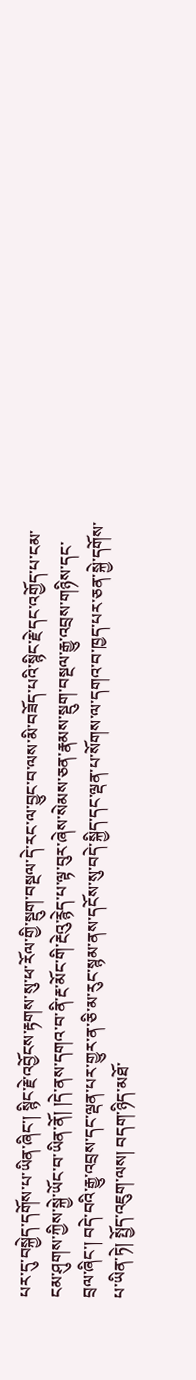པར་དུ་བསྐྱེད་དགོས་པ་ཡིན་ཞིང་། སྙིང་རྗེ་འབྱོངས་རྟགས་སུ་ཕ་རོལ་གྱི་སྡུག་བསྔལ་དེ་རང་ལ་བྱུང་བ་ལས་མི་བཟོད་པའི་སྙིང་རྗེ་དང་འགྱོད་པ་ངམ་ངམ་ཤུགས་ཀྱིས་སྐྱེ་ཡོང་བ་ཡིན་ནོ། །དེ་ནས་དགའ་བ་ནི་རྔ་མོང་གི་རྔེའུ་རྙེད་པ་ལྟ་བུར་ཞེས་སེམས་ཅན་རྣམས་སྡུག་བསྔལ་རྒྱུ་འབྲས་གཉིས་དང་བྲལ་ཞིང་། བདེ་བའི་རྒྱུ་འབྲས་དང་ལྡན་པར་གྱུར་ན་ཅི་མ་རུང་སྙམ་ནས་དངོས་སུ་བདེ་སྐྱིད་དང་ལྡན་པ་སོགས་ལ་དགའ་བ་ཁྱད་པར་ཅན་སྐྱེ་དགོས་པ་ཡིན་ཏེ། སྤྱོད་འཇུག་ལས། བདག་ཉིད་མཐོ་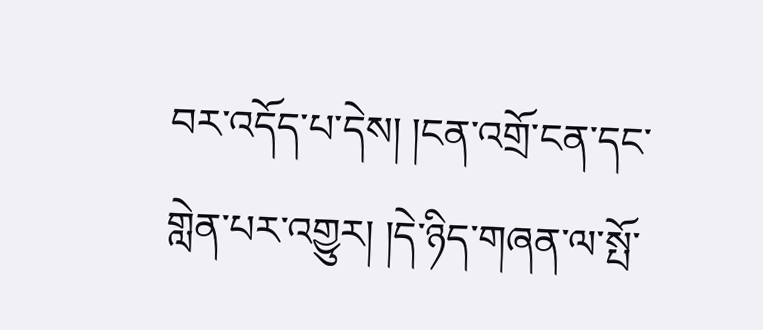བར་འདོད་པ་དེས། །ངན་འགྲོ་ངན་དང་གླེན་པར་འགྱུར། །དེ་ཉིད་གཞན་ལ་སྤོ་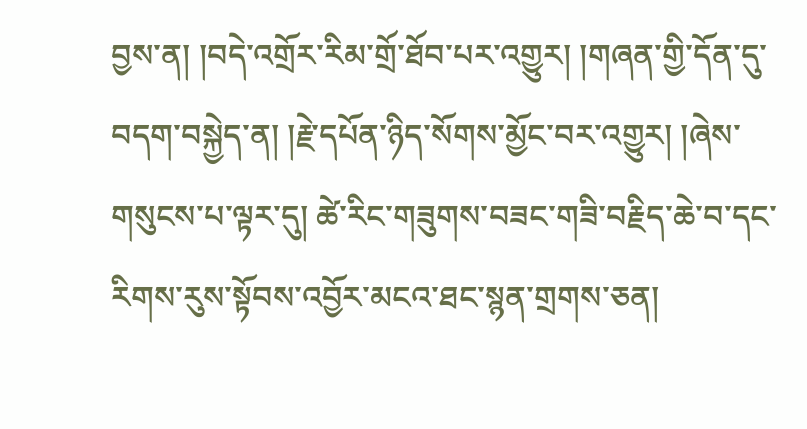བྱས་ན། །བདེ་འགྲོར་རིམ་གྲོ་ཐོབ་པར་འགྱུར། །གཞན་གྱི་དོན་དུ་བདག་བསྐྱེད་ན། །རྗེ་དཔོན་ཉིད་སོགས་མྱོང་བར་འགྱུར། །ཞེས་གསུངས་པ་ལྟར་དུ། ཚེ་རིང་གཟུགས་བཟང་གཟི་བརྗིད་ཆེ་བ་དང་རིགས་རུས་སྟོབས་འབྱོར་མངའ་ཐང་སྙན་གྲགས་ཅན།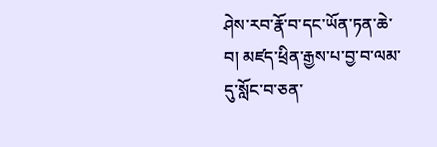ཤེས་རབ་རྣོ་བ་དང་ཡོན་ཏན་ཆེ་བ། མཛད་ཕྲིན་རྒྱས་པ་བྱ་བ་ལམ་དུ་སློང་བ་ཅན་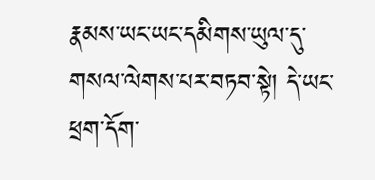རྣམས་ཡང་ཡང་དམིགས་ཡུལ་དུ་གསལ་ལེགས་པར་བཏབ་སྟེ། དེ་ཡང་ཕྲག་དོག་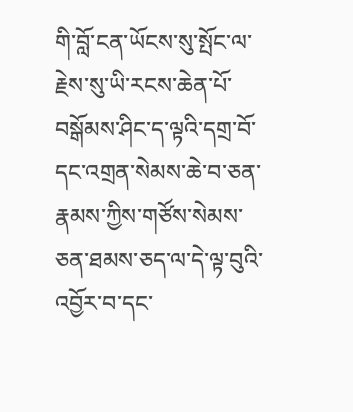གི་བློ་ངན་ཡོངས་སུ་སྤོང་ལ་རྗེས་སུ་ཡི་རངས་ཆེན་པོ་བསྒོམས་ཤིང་ད་ལྟའི་དགྲ་བོ་དང་འགྲན་སེམས་ཆེ་བ་ཅན་རྣམས་ཀྱིས་གཙོས་སེམས་ཅན་ཐམས་ཅད་ལ་དེ་ལྟ་བུའི་འབྱོར་བ་དང་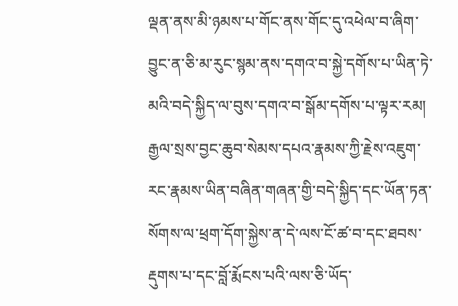ལྡན་ནས་མི་ཉམས་པ་གོང་ནས་གོང་དུ་འཕེལ་བ་ཞིག་བྱུང་ན་ཅི་མ་རུང་སྙམ་ནས་དགའ་བ་སྐྱེ་དགོས་པ་ཡིན་ཏེ་མའི་བདེ་སྐྱིད་ལ་བུས་དགའ་བ་སྒོམ་དགོས་པ་ལྟར་རམ། རྒྱལ་སྲས་བྱང་ཆུབ་སེམས་དཔའ་རྣམས་ཀྱི་རྗེས་འཇུག་རང་རྣམས་ཡིན་བཞིན་གཞན་གྱི་བདེ་སྐྱིད་དང་ཡོན་ཏན་སོགས་ལ་ཕྲག་དོག་སྐྱེས་ན་དེ་ལས་ངོ་ཚ་བ་དང་ཐབས་རྡུགས་པ་དང་བློ་རྨོངས་པའི་ལས་ཅི་ཡོད་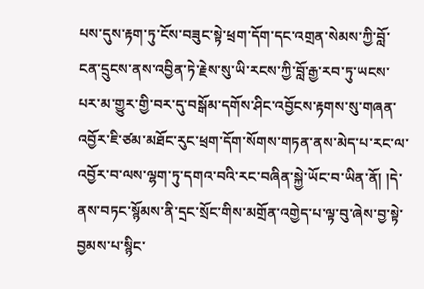པས་དུས་རྟག་ཏུ་ངོས་བཟུང་སྟེ་ཕྲག་དོག་དང་འགྲན་སེམས་ཀྱི་བློ་ངན་དྲུངས་ནས་འབྱིན་ཏེ་རྗེས་སུ་ཡི་རངས་ཀྱི་བློ་རྒྱ་རབ་ཏུ་ཡངས་པར་མ་གྱུར་གྱི་བར་དུ་བསྒོམ་དགོས་ཤིང་འབྱོངས་རྟགས་སུ་གཞན་འབྱོར་ཇི་ཙམ་མཐོང་རུང་ཕྲག་དོག་སོགས་གཏན་ནས་མེད་པ་རང་ལ་འབྱོར་བ་ལས་ལྷག་ཏུ་དགའ་བའི་རང་བཞིན་སྐྱེ་ཡོང་བ་ཡིན་ནོ། །དེ་ནས་བཏང་སྙོམས་ནི་དྲང་སྲོང་གིས་མགྲོན་འགྱེད་པ་ལྟ་བུ་ཞེས་བྱ་སྟེ་བྱམས་པ་སྙིང་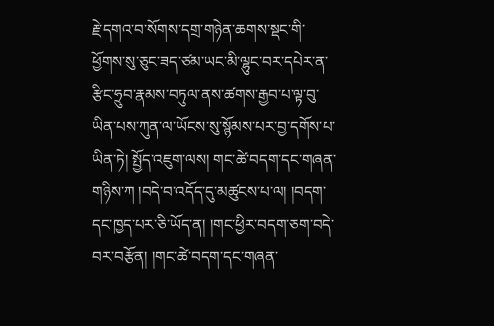རྗེ་དགའ་བ་སོགས་དགྲ་གཉེན་ཆགས་སྡང་གི་ཕྱོགས་སུ་ཅུང་ཟད་ཙམ་ཡང་མི་ལྷུང་བར་དཔེར་ན་རྩིང་ཧྲུབ་རྣམས་བཏུལ་ནས་ཚགས་རྒྱབ་པ་ལྟ་བུ་ཡིན་པས་ཀུན་ལ་ཡོངས་སུ་སྙོམས་པར་བྱ་དགོས་པ་ཡིན་ཏེ། སྤྱོད་འཇུག་ལས། གང་ཚེ་བདག་དང་གཞན་གཉིས་ཀ །བདེ་བ་འདོད་དུ་མཚུངས་པ་ལ། །བདག་དང་ཁྱད་པར་ཅི་ཡོད་ན། །གང་ཕྱིར་བདག་ཅག་བདེ་བར་བརྩོན། །གང་ཚེ་བདག་དང་གཞན་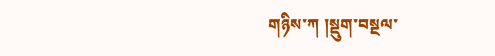གཉིས་ཀ །སྡུག་བསྔལ་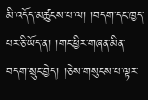མི་འདོད་མཚུངས་པ་ལ། །བདག་དང་ཁྱད་པར་ཅི་ཡོད་ན། །གང་ཕྱིར་གཞན་མིན་བདག་སྲུང་བྱེད། །ཅེས་གསུངས་པ་ལྟར་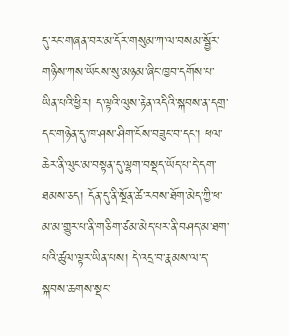དུ་རང་གཞན་བར་མ་དོར་གསུམ་ཀ་ལ་བསམ་སྦྱོར་གཉིས་ཀས་ཡོངས་སུ་མཉམ་ཞིང་ཁྱབ་དགོས་པ་ཡིན་པའི་ཕྱིར། ད་ལྟའི་ལུས་རྟེན་འདིའི་སྐབས་ན་དགྲ་དང་གཉེན་དུ་ཁ་ཤས་ཤིག་ངོས་བཟུང་བ་དང་། ཕལ་ཆེར་ནི་ལུང་མ་བསྟན་དུ་ལྷག་བསྡད་ཡོད་པ་དེ་དག་ཐམས་ཅད། དོན་དུ་ནི་སྔོན་ཚེ་རབས་ཐོག་མེད་ཀྱི་ཕ་མ་མ་གྱུར་པ་ནི་གཅིག་ཙམ་མེད་པར་ནི་བཤད་མ་ཐག་པའི་ཚུལ་ལྟར་ཡིན་པས། དེ་འདྲ་བ་རྣམས་ལ་ད་སྐབས་ཆགས་སྡང་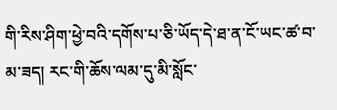གི་རིས་ཤིག་ཕྱེ་བའི་དགོས་པ་ཅི་ཡོད་དེ་ཐ་ན་ངོ་ཡང་ཚ་བ་མ་ཟད། རང་གི་ཆོས་ལམ་དུ་མི་སློང་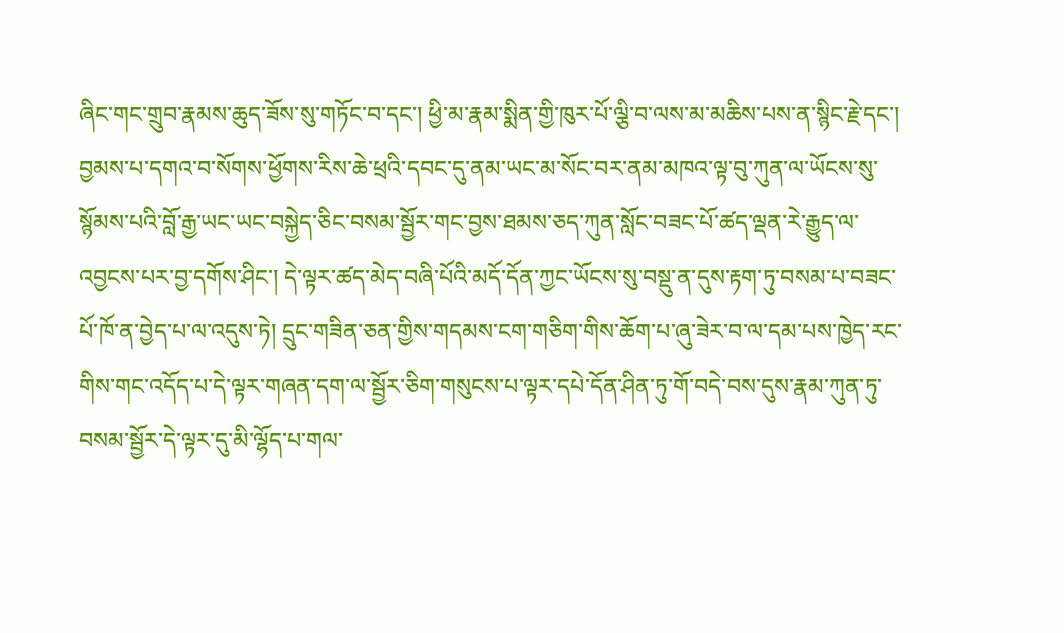ཞིང་གང་གྲུབ་རྣམས་ཆུད་ཟོས་སུ་གཏོང་བ་དང་། ཕྱི་མ་རྣམ་སྨིན་གྱི་ཁུར་པོ་ལྕི་བ་ལས་མ་མཆིས་པས་ན་སྙིང་རྗེ་དང་། བྱམས་པ་དགའ་བ་སོགས་ཕྱོགས་རིས་ཆེ་ཕྲའི་དབང་དུ་ནམ་ཡང་མ་སོང་བར་ནམ་མཁའ་ལྟ་བུ་ཀུན་ལ་ཡོངས་སུ་སྙོམས་པའི་བློ་རྒྱ་ཡང་ཡང་བསྐྱེད་ཅིང་བསམ་སྦྱོར་གང་བྱས་ཐམས་ཅད་ཀུན་སློང་བཟང་པོ་ཚད་ལྡན་རེ་རྒྱུད་ལ་འབྱངས་པར་བྱ་དགོས་ཤིང་། དེ་ལྟར་ཚད་མེད་བཞི་པོའི་མདོ་དོན་ཀྱང་ཡོངས་སུ་བསྡུ་ན་དུས་རྟག་ཏུ་བསམ་པ་བཟང་པོ་ཁོ་ན་བྱེད་པ་ལ་འདུས་ཏེ། དྲུང་གཟིན་ཅན་གྱིས་གདམས་ངག་གཅིག་གིས་ཆོག་པ་ཞུ་ཟེར་བ་ལ་དམ་པས་ཁྱེད་རང་གིས་གང་འདོད་པ་དེ་ལྟར་གཞན་དག་ལ་སྦྱོར་ཅིག་གསུངས་པ་ལྟར་དཔེ་དོན་ཤིན་ཏུ་གོ་བདེ་བས་དུས་རྣམ་ཀུན་ཏུ་བསམ་སྦྱོར་དེ་ལྟར་དུ་མི་ལྷོད་པ་གལ་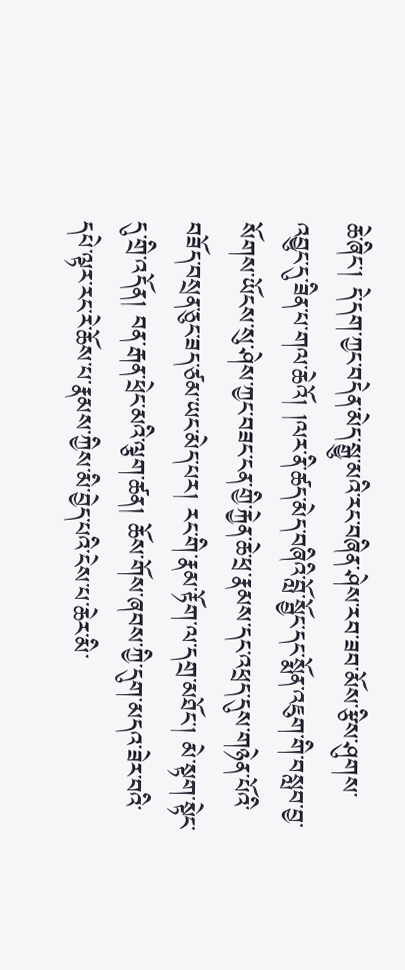ཆེ་ཞིང་། དེ་དག་ཀྱང་བདེན་མེད་སྒྱུ་མའི་རང་བཞིན་ཤེས་རབ་ཟབ་མོས་རྩིས་ཤུགས་འབྱུང་དུ་ཟིན་པ་གལ་ཆེའོ། །ལར་ནི་ཚད་མེད་བཞིའི་བློ་སྦྱོང་དང་སྨོན་འཇུག་གི་བསླབ་བྱ་སོགས་ཡོངས་སུ་ཤེས་ཀྱང་བཟང་ངན་གྱི་རྐྱེན་ཆེ་ཕྲ་རྣམས་དང་འཕྲད་དུས་གཉེན་པོའི་བཟོད་བསྲན་ཅུང་ཟད་ཙམ་ཡང་མེད་པར། རང་གི་རྣམ་རྟོག་ལ་དགྲ་མཐོང་། མེ་སྟག་སྟེང་དུ་གྲི་འདོན། བན་རྒན་ཕྲེང་མའི་ལྕག་ཚན། ཆོས་གོས་ཞབས་ཀྱི་དུག་མདའ་ཟེར་བའི་དཔེ་ལྟར་རང་རེ་ཆོས་པ་རྣམས་ཀྱིས་མི་བྱེད་པའི་ངེས་པ་ཆེར་མི་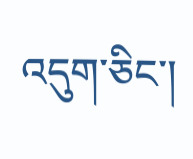འདུག་ཅིང་།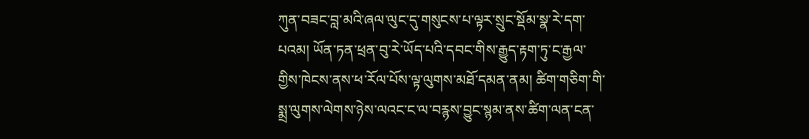ཀུན་བཟང་བླ་མའི་ཞལ་ལུང་དུ་གསུངས་པ་ལྟར་སྲུང་སྡོམ་སྣ་རེ་དག་པའམ། ཡོན་ཏན་ཕྲན་བུ་རེ་ཡོད་པའི་དབང་གིས་རྒྱུད་རྟག་ཏུ་ང་རྒྱལ་གྱིས་ཁེངས་ནས་ཕ་རོལ་པོས་ལྟ་ལུགས་མཐོ་དམན་ནམ། ཚིག་གཅིག་གི་སྨྲ་ལུགས་ལེགས་ཉེས་ལའང་ང་ལ་བརྙས་བྱུང་སྙམ་ནས་ཚིག་ལན་ངན་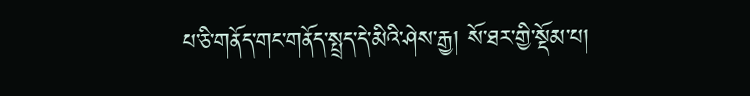པ་ཅི་གནོད་གང་གནོད་སྤྲད་དེ་མིའི་ཤེས་རྒྱ། སོ་ཐར་གྱི་སྡོམ་པ།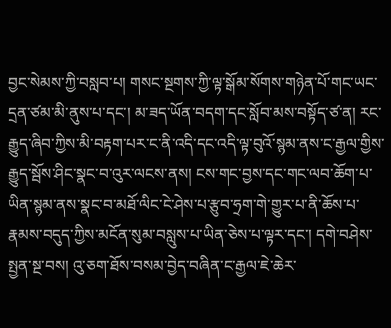བྱང་སེམས་ཀྱི་བསླབ་པ། གསང་སྔགས་ཀྱི་ལྟ་སྒོམ་སོགས་གཉེན་པོ་གང་ཡང་དྲན་ཙམ་མི་ནུས་པ་དང་། མ་ཟད་ཡོན་བདག་དང་སློབ་མས་བསྟོད་ཙ་ན། རང་རྒྱུད་ཞིབ་ཀྱིས་མི་བརྟག་པར་ང་ནི་འདི་དང་འདི་ལྟ་བུའོ་སྙམ་ནས་ང་རྒྱལ་གྱིས་རྒྱུད་སྦོས་ཤིང་སྣང་བ་འུར་ལངས་ནས། ངས་གང་བྱས་དང་གང་ལབ་ཆོག་པ་ཡིན་སྙམ་ནས་སྣང་བ་མཐོ་ལིང་ངེ་ཤེས་པ་རྩུབ་ཧྲག་གེ་གྱུར་པ་ནི་ཆོས་པ་རྣམས་བདུད་ཀྱིས་མངོན་སུམ་བསླུས་པ་ཡིན་ཅེས་པ་ལྟར་དང་། དགེ་བཤེས་སྤྱན་སྔ་བས། འུ་ཅག་ཐོས་བསམ་བྱེད་བཞིན་ང་རྒྱལ་ཇེ་ཆེར་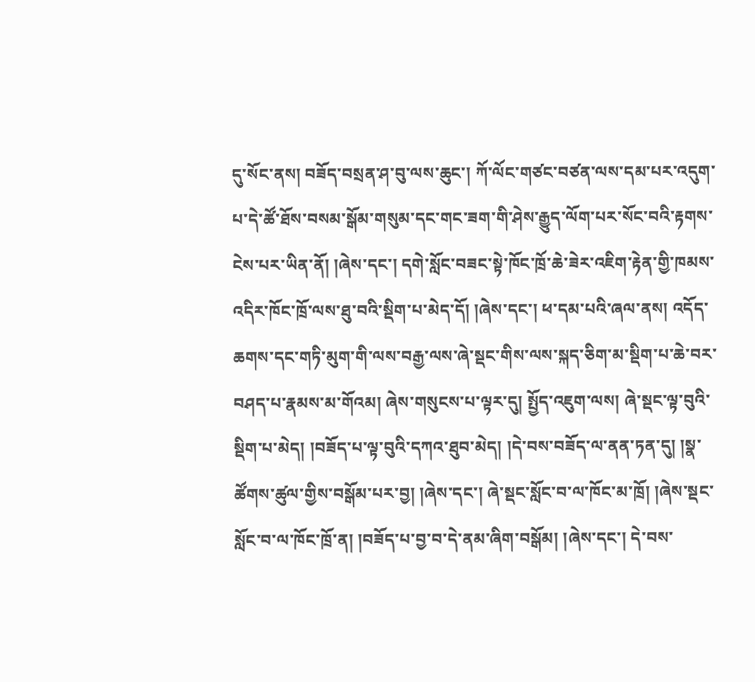དུ་སོང་ནས། བཟོད་བསྲན་ཤ་བུ་ལས་ཆུང་། ཀོ་ལོང་གཙང་བཙན་ལས་དམ་པར་འདུག་པ་དེ་ཚོ་ཐོས་བསམ་སྒོམ་གསུམ་དང་གང་ཟག་གི་ཤེས་རྒྱུད་ལོག་པར་སོང་བའི་རྟགས་ངེས་པར་ཡིན་ནོ། །ཞེས་དང་། དགེ་སློང་བཟང་སྟེ་ཁོང་ཁྲོ་ཆེ་ཟེར་འཇིག་རྟེན་གྱི་ཁམས་འདིར་ཁོང་ཁྲོ་ལས་ཐུ་བའི་སྡིག་པ་མེད་དོ། །ཞེས་དང་། ཕ་དམ་པའི་ཞལ་ནས། འདོད་ཆགས་དང་གཏི་མུག་གི་ལས་བརྒྱ་ལས་ཞེ་སྡང་གིས་ལས་སྐད་ཅིག་མ་སྡིག་པ་ཆེ་བར་བཤད་པ་རྣམས་མ་གོའམ། ཞེས་གསུངས་པ་ལྟར་དུ། སྤྱོད་འཇུག་ལས། ཞེ་སྡང་ལྟ་བུའི་སྡིག་པ་མེད། །བཟོད་པ་ལྟ་བུའི་དཀའ་ཐུབ་མེད། །དེ་བས་བཟོད་ལ་ནན་ཏན་དུ། །སྣ་ཚོགས་ཚུལ་གྱིས་བསྒོམ་པར་བྱ། །ཞེས་དང་། ཞེ་སྡང་སློང་བ་ལ་ཁོང་མ་ཁྲོ། །ཞེས་སྡང་སློང་བ་ལ་ཁོང་ཁྲོ་ན། །བཟོད་པ་བྱ་བ་དེ་ནམ་ཞིག་བསྒོམ། །ཞེས་དང་། དེ་བས་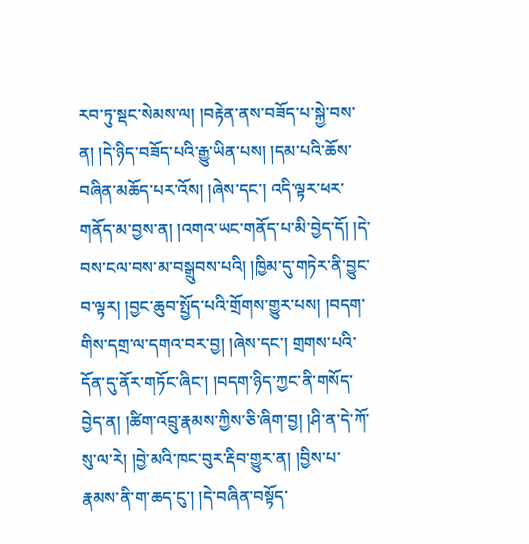རབ་ཏུ་སྡང་སེམས་ལ། །བརྟེན་ནས་བཟོད་པ་སྐྱེ་བས་ན། །དེ་ཉིད་བཟོད་པའི་རྒྱུ་ཡིན་པས། །དམ་པའི་ཆོས་བཞིན་མཆོད་པར་འོས། །ཞེས་དང་། འདི་ལྟར་ཕར་གནོད་མ་བྱས་ན། །འགའ་ཡང་གནོད་པ་མི་བྱེད་དོ། །དེ་བས་ངལ་བས་མ་བསྒྲུབས་པའི། །ཁྱིམ་དུ་གཏེར་ནི་བྱུང་བ་ལྟར། །བྱང་ཆུབ་སྤྱོད་པའི་གྲོགས་གྱུར་པས། །བདག་གིས་དགྲ་ལ་དགའ་བར་བྱ། །ཞེས་དང་། གྲགས་པའི་དོན་དུ་ནོར་གཏོང་ཞིང་། །བདག་ཉིད་ཀྱང་ནི་གསོད་བྱེད་ན། །ཚིག་འབྲུ་རྣམས་ཀྱིས་ཅི་ཞིག་བྱ། །ཤི་ན་དེ་ཀོ་སུ་ལ་རེ། །བྱེ་མའི་ཁང་བུར་རྡིབ་གྱུར་ན། །བྱིས་པ་རྣམས་ནི་ག་ཆད་ངུ་། །དེ་བཞིན་བསྟོད་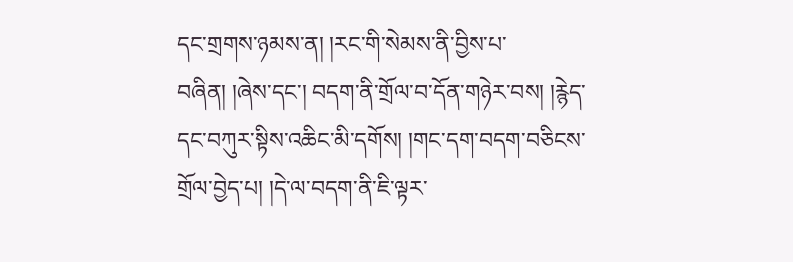དང་གྲགས་ཉམས་ན། །རང་གི་སེམས་ནི་བྱིས་པ་བཞིན། །ཞེས་དང་། བདག་ནི་གྲོལ་བ་དོན་གཉེར་བས། །རྙེད་དང་བཀུར་སྟིས་འཆིང་མི་དགོས། །གང་དག་བདག་བཅིངས་གྲོལ་བྱེད་པ། །དེ་ལ་བདག་ནི་ཇི་ལྟར་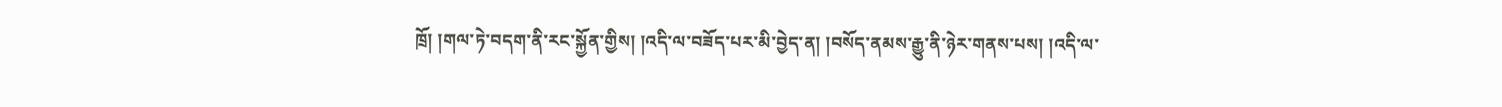ཁྲོ། །གལ་ཏེ་བདག་ནི་རང་སྐྱོན་གྱིས། །འདི་ལ་བཟོད་པར་མི་བྱེད་ན། །བསོད་ནམས་རྒྱུ་ནི་ཉེར་གནས་པས། །འདི་ལ་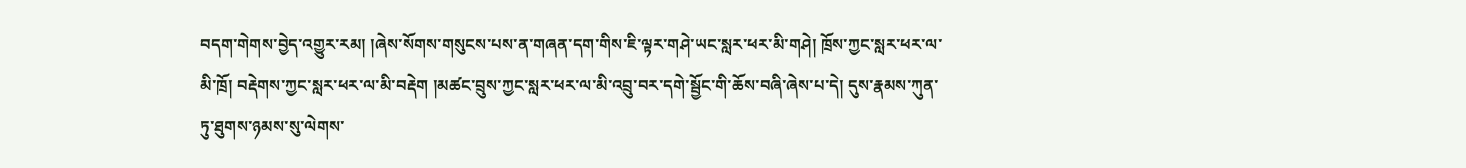བདག་གེགས་བྱེད་འགྱུར་རམ། །ཞེས་སོགས་གསུངས་པས་ན་གཞན་དག་གིས་ཇི་ལྟར་གཤེ་ཡང་སླར་ཕར་མི་གཤེ། ཁྲོས་ཀྱང་སླར་ཕར་ལ་མི་ཁྲོ། བརྡེགས་ཀྱང་སླར་ཕར་ལ་མི་བརྡེག །མཚང་བྲུས་ཀྱང་སླར་ཕར་ལ་མི་འབྲུ་བར་དགེ་སྦྱོང་གི་ཆོས་བཞི་ཞེས་པ་དེ། དུས་རྣམས་ཀུན་ཏུ་ཐུགས་ཉམས་སུ་ལེགས་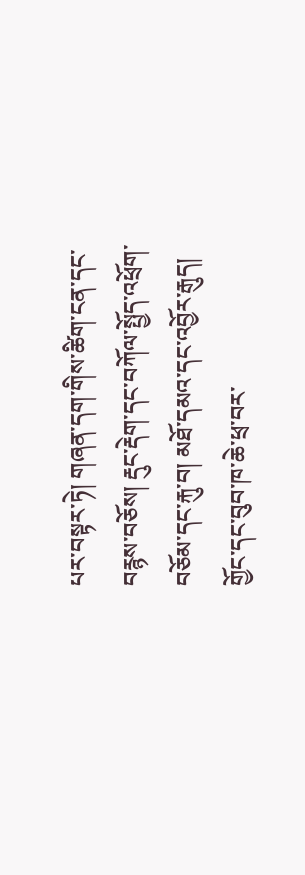པར་བསྟར་ཏེ། གཞན་དག་གིས་ཚིག་ངན་དང་བརྙས་བཅོས། རྡུང་རྡེག་དང་བཀོལ་སྤྱོད་འཕྲོག་བཅོམ་དང་རྐུ་བ། མཐོ་དམའ་དང་འབྱོར་རྒུད། གྱོང་དང་བུབ་ཁ་ཆེ་ཕྲ་བར་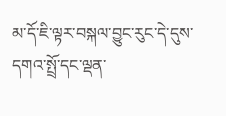མ་དོ་ཇི་ལྟར་བསྐལ་བྱུང་རུང་དེ་དུས་དགའ་སྤྲོ་དང་ལྡན་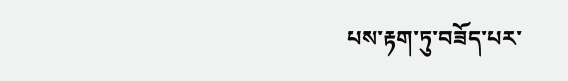པས་རྟག་ཏུ་བཟོད་པར་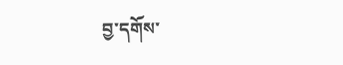བྱ་དགོས་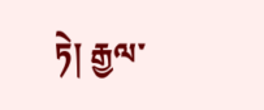ཏེ། རྒྱལ་